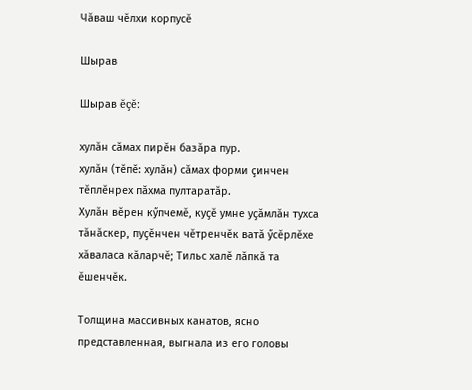Чӑваш чӗлхи корпусӗ

Шырав

Шырав ĕçĕ:

хулӑн сăмах пирĕн базăра пур.
хулӑн (тĕпĕ: хулӑн) сăмах форми çинчен тĕплĕнрех пăхма пултаратăр.
Хулӑн вӗрен кӳпчемӗ, куҫӗ умне уҫӑмлӑн тухса тӑнӑскер, пуҫӗнчен чӗтренчӗк ватӑ ӳсӗрлӗхе хӑваласа кӑларчӗ; Тильс халӗ лӑпкӑ та ӗшенчӗк.

Толщина массивных канатов, ясно представленная, выгнала из его головы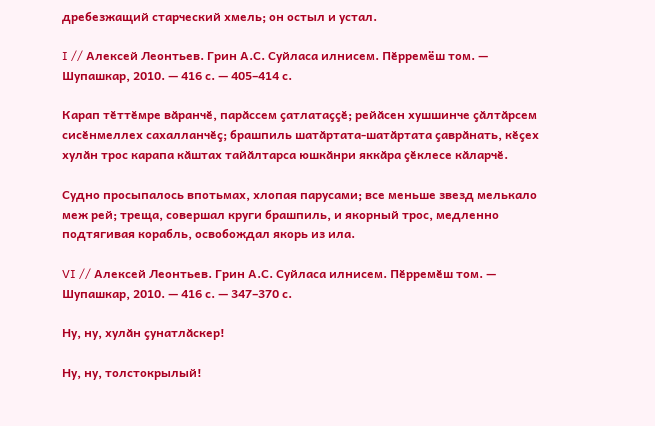дребезжащий старческий хмель; он остыл и устал.

I // Алексей Леонтьев. Грин А.С. Суйласа илнисем. Пӗрремёш том. — Шупашкар, 2010. — 416 с. — 405–414 с.

Карап тӗттӗмре вӑранчӗ, парӑссем ҫатлатаҫҫӗ; рейӑсен хушшинче ҫӑлтӑрсем сисӗнмеллех сахалланчӗҫ; брашпиль шатӑртата-шатӑртата ҫаврӑнать, кӗҫех хулӑн трос карапа кӑштах тайӑлтарса юшкӑнри яккӑра ҫӗклесе кӑларчӗ.

Судно просыпалось впотьмах, хлопая парусами; все меньше звезд мелькало меж рей; треща, совершал круги брашпиль, и якорный трос, медленно подтягивая корабль, освобождал якорь из ила.

VI // Алексей Леонтьев. Грин А.С. Суйласа илнисем. Пӗрремӗш том. — Шупашкар, 2010. — 416 с. — 347–370 с.

Ну, ну, хулӑн ҫунатлӑскер!

Ну, ну, толстокрылый!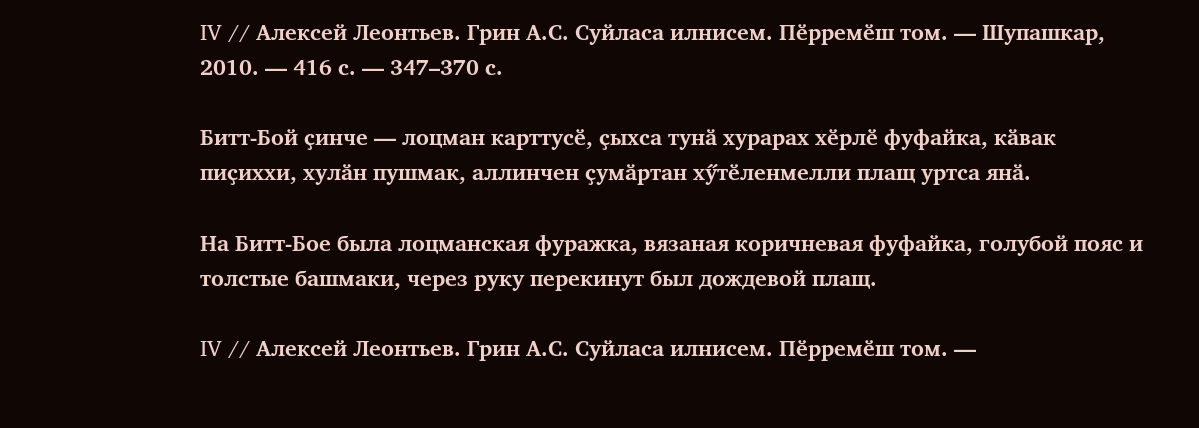IV // Алексей Леонтьев. Грин А.С. Суйласа илнисем. Пӗрремӗш том. — Шупашкар, 2010. — 416 с. — 347–370 с.

Битт-Бой ҫинче — лоцман карттусӗ, ҫыхса тунӑ хурарах хӗрлӗ фуфайка, кӑвак пиҫиххи, хулӑн пушмак, аллинчен ҫумӑртан хӳтӗленмелли плащ уртса янӑ.

На Битт-Бое была лоцманская фуражка, вязаная коричневая фуфайка, голубой пояс и толстые башмаки, через руку перекинут был дождевой плащ.

IV // Алексей Леонтьев. Грин А.С. Суйласа илнисем. Пӗрремӗш том. —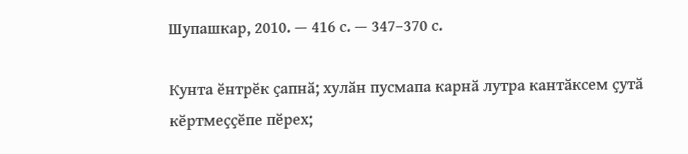Шупашкар, 2010. — 416 с. — 347–370 с.

Кунта ӗнтрӗк ҫапнӑ; хулӑн пусмапа карнӑ лутра кантӑксем ҫутӑ кӗртмеҫҫӗпе пӗрех;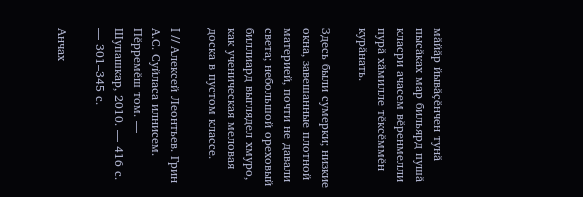мӑйӑр йывӑҫӗнчен тунӑ пысӑках мар бильярд пушӑ класри ачасем вӗренмелли пурӑ хӑмилле тӗксӗммӗн курӑнать.

Здесь были сумерки; низкие окна, завешанные плотной материей, почти не давали света; небольшой ореховый биллиард выглядел хмуро, как ученическая меловая доска в пустом классе.

I // Алексей Леонтьев. Грин А.С. Суйласа илнисем. Пӗрремӗш том. — Шупашкар, 2010. — 416 с. — 301–345 с.

Анчах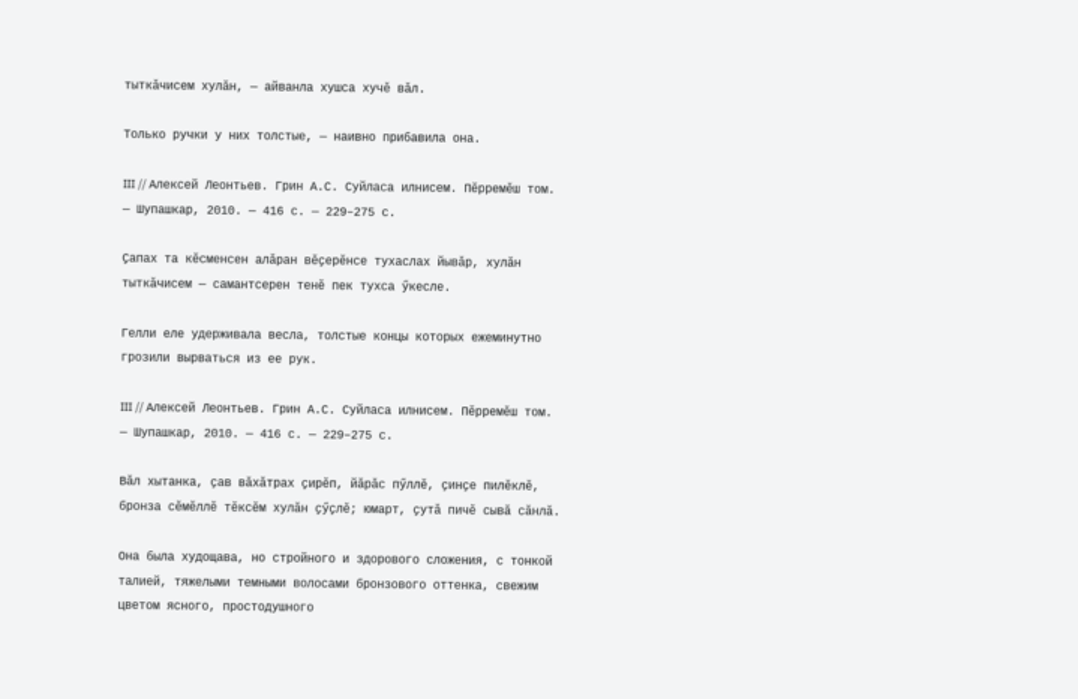тыткӑчисем хулӑн, — айванла хушса хучӗ вӑл.

Только ручки у них толстые, — наивно прибавила она.

III // Алексей Леонтьев. Грин А.С. Суйласа илнисем. Пӗрремӗш том. — Шупашкар, 2010. — 416 с. — 229–275 с.

Ҫапах та кӗсменсен алӑран вӗҫерӗнсе тухаслах йывӑр, хулӑн тыткӑчисем — самантсерен тенӗ пек тухса ӳкесле.

Гелли еле удерживала весла, толстые концы которых ежеминутно грозили вырваться из ее рук.

III // Алексей Леонтьев. Грин А.С. Суйласа илнисем. Пӗрремӗш том. — Шупашкар, 2010. — 416 с. — 229–275 с.

Вӑл хытанка, ҫав вӑхӑтрах ҫирӗп, йӑрӑс пӳллӗ, ҫинҫе пилӗклӗ, бронза сӗмӗллӗ тӗксӗм хулӑн ҫӳҫлӗ; юмарт, ҫутӑ пичӗ сывӑ сӑнлӑ.

Она была худощава, но стройного и здорового сложения, с тонкой талией, тяжелыми темными волосами бронзового оттенка, свежим цветом ясного, простодушного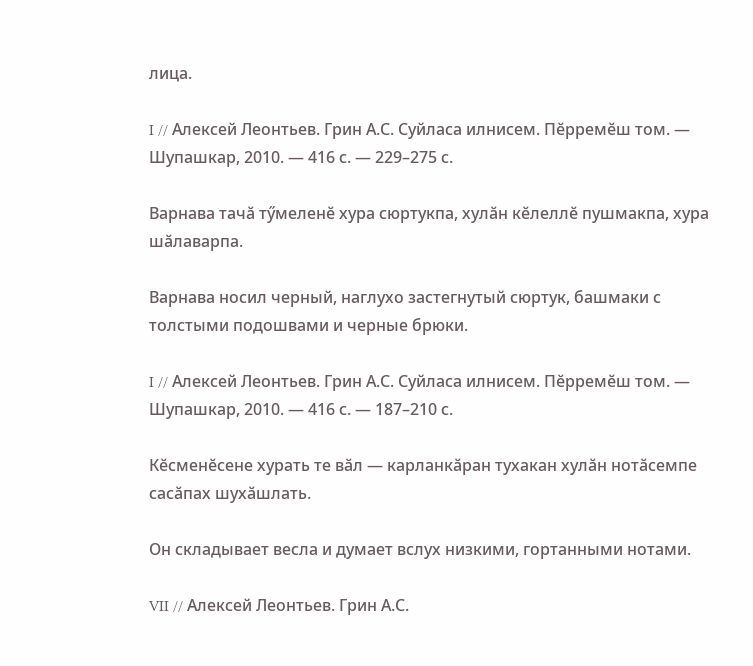лица.

I // Алексей Леонтьев. Грин А.С. Суйласа илнисем. Пӗрремӗш том. — Шупашкар, 2010. — 416 с. — 229–275 с.

Варнава тачӑ тӳмеленӗ хура сюртукпа, хулӑн кӗлеллӗ пушмакпа, хура шӑлаварпа.

Варнава носил черный, наглухо застегнутый сюртук, башмаки с толстыми подошвами и черные брюки.

I // Алексей Леонтьев. Грин А.С. Суйласа илнисем. Пӗрремӗш том. — Шупашкар, 2010. — 416 с. — 187–210 с.

Кӗсменӗсене хурать те вӑл — карланкӑран тухакан хулӑн нотӑсемпе сасӑпах шухӑшлать.

Он складывает весла и думает вслух низкими, гортанными нотами.

VII // Алексей Леонтьев. Грин А.С.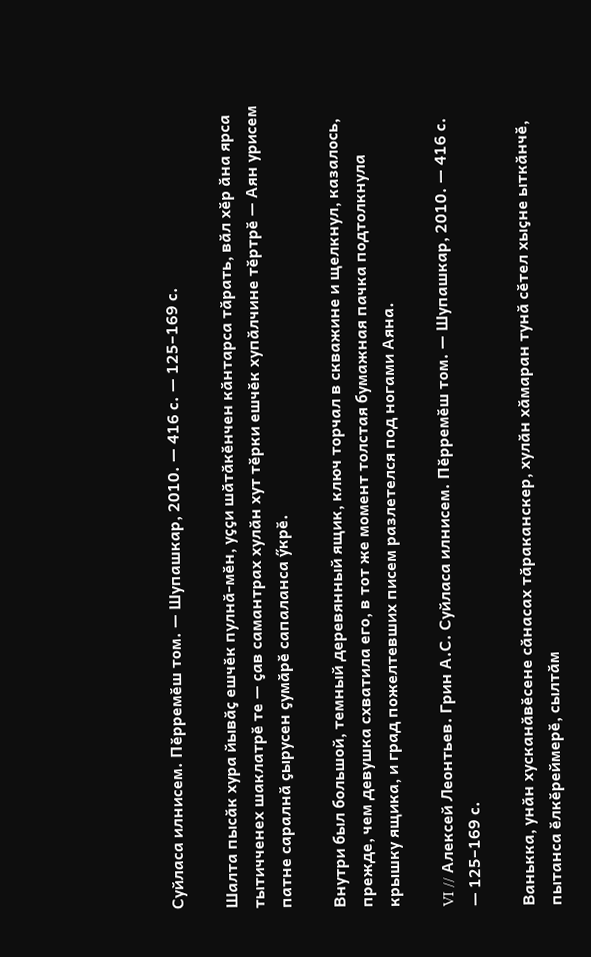Суйласа илнисем. Пӗрремӗш том. — Шупашкар, 2010. — 416 с. — 125–169 с.

Шалта пысӑк хура йывӑҫ ешчӗк пулнӑ-мӗн, уҫҫи шӑтӑкӗнчен кӑнтарса тӑрать, вӑл хӗр ӑна ярса тытичченех шаклатрӗ те — ҫав самантрах хулӑн хут тӗрки ешчӗк хупӑлчине тӗртрӗ — Аян урисем патне саралнӑ ҫырусен ҫумӑрӗ сапаланса ӳкрӗ.

Внутри был большой, темный деревянный ящик, ключ торчал в скважине и щелкнул, казалось, прежде, чем девушка схватила его, в тот же момент толстая бумажная пачка подтолкнула крышку ящика, и град пожелтевших писем разлетелся под ногами Аяна.

VI // Алексей Леонтьев. Грин А.С. Суйласа илнисем. Пӗрремӗш том. — Шупашкар, 2010. — 416 с. — 125–169 с.

Ванькка, унӑн хусканӑвӗсене сӑнасах тӑраканскер, хулӑн хӑмаран тунӑ сӗтел хыҫне ыткӑнчӗ, пытанса ӗлкӗреймерӗ, сылтӑм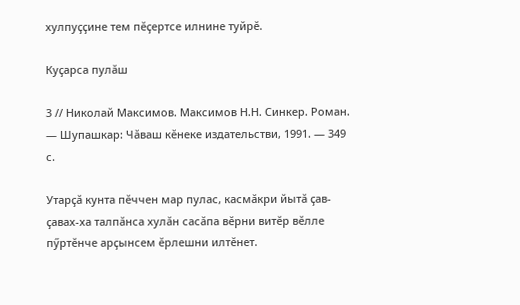хулпуҫҫине тем пӗҫертсе илнине туйрӗ.

Куҫарса пулӑш

3 // Николай Максимов. Максимов Н.Н. Синкер. Роман. — Шупашкар: Чӑваш кӗнеке издательстви, 1991. — 349 с.

Утарҫӑ кунта пӗччен мар пулас, касмӑкри йытӑ ҫав-ҫавах-ха талпӑнса хулӑн сасӑпа вӗрни витӗр вӗлле пӳртӗнче арҫынсем ӗрлешни илтӗнет.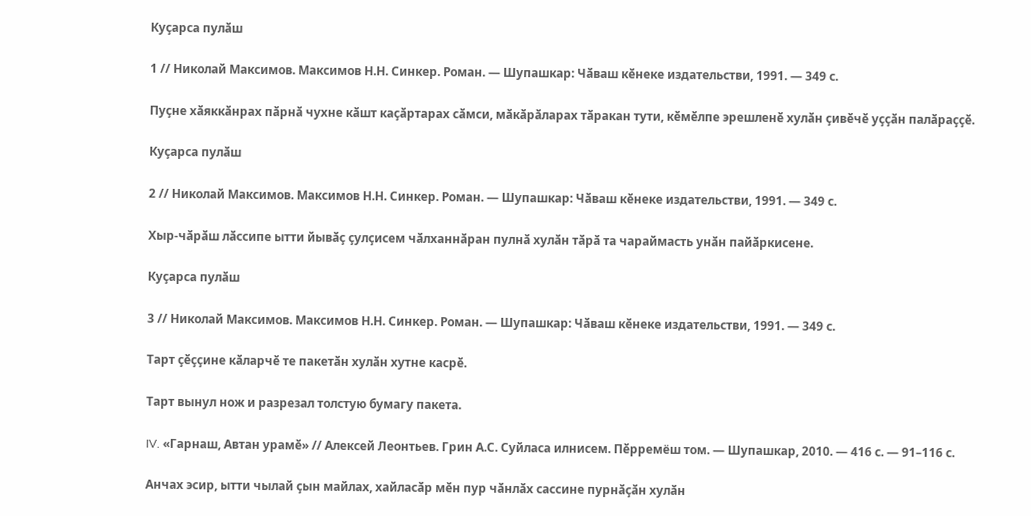Куҫарса пулӑш

1 // Николай Максимов. Максимов Н.Н. Синкер. Роман. — Шупашкар: Чӑваш кӗнеке издательстви, 1991. — 349 с.

Пуҫне хӑяккӑнрах пӑрнӑ чухне кӑшт каҫӑртарах сӑмси, мӑкӑрӑларах тӑракан тути, кӗмӗлпе эрешленӗ хулӑн ҫивӗчӗ уҫҫӑн палӑраҫҫӗ.

Куҫарса пулӑш

2 // Николай Максимов. Максимов Н.Н. Синкер. Роман. — Шупашкар: Чӑваш кӗнеке издательстви, 1991. — 349 с.

Хыр-чӑрӑш лӑссипе ытти йывӑҫ ҫулҫисем чӑлханнӑран пулнӑ хулӑн тӑрӑ та чараймасть унӑн пайӑркисене.

Куҫарса пулӑш

3 // Николай Максимов. Максимов Н.Н. Синкер. Роман. — Шупашкар: Чӑваш кӗнеке издательстви, 1991. — 349 с.

Тарт ҫӗҫҫине кӑларчӗ те пакетӑн хулӑн хутне касрӗ.

Тарт вынул нож и разрезал толстую бумагу пакета.

IV. «Гарнаш, Автан урамӗ» // Алексей Леонтьев. Грин А.С. Суйласа илнисем. Пӗрремёш том. — Шупашкар, 2010. — 416 с. — 91–116 с.

Анчах эсир, ытти чылай ҫын майлах, хайласӑр мӗн пур чӑнлӑх сассине пурнӑҫӑн хулӑн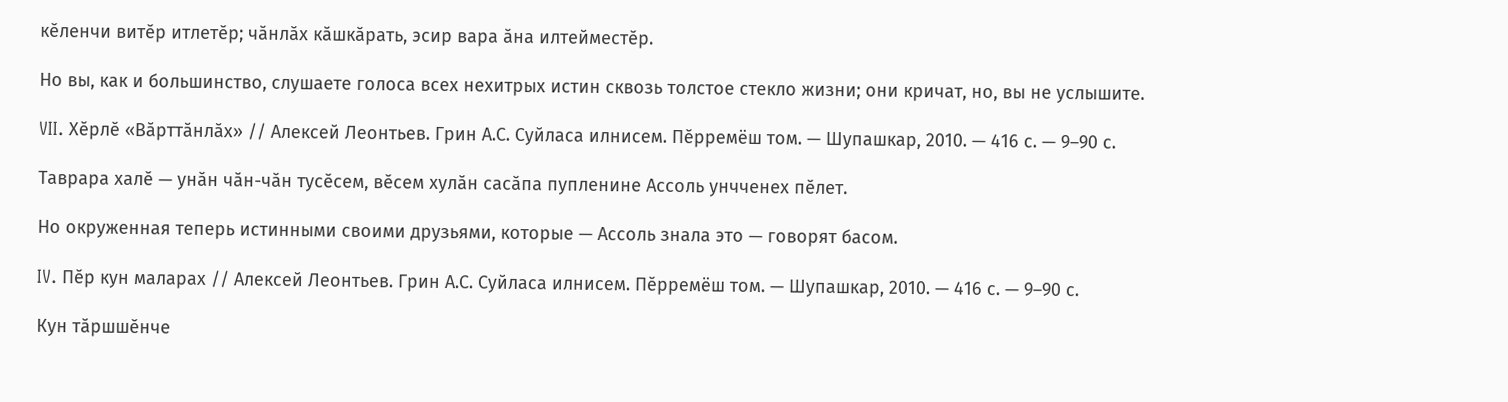кӗленчи витӗр итлетӗр; чӑнлӑх кӑшкӑрать, эсир вара ӑна илтейместӗр.

Но вы, как и большинство, слушаете голоса всех нехитрых истин сквозь толстое стекло жизни; они кричат, но, вы не услышите.

VII. Хӗрлӗ «Вӑрттӑнлӑх» // Алексей Леонтьев. Грин А.С. Суйласа илнисем. Пӗрремёш том. — Шупашкар, 2010. — 416 с. — 9–90 с.

Таврара халӗ — унӑн чӑн-чӑн тусӗсем, вӗсем хулӑн сасӑпа пупленине Ассоль унчченех пӗлет.

Но окруженная теперь истинными своими друзьями, которые — Ассоль знала это — говорят басом.

IV. Пӗр кун маларах // Алексей Леонтьев. Грин А.С. Суйласа илнисем. Пӗрремёш том. — Шупашкар, 2010. — 416 с. — 9–90 с.

Кун тӑршшӗнче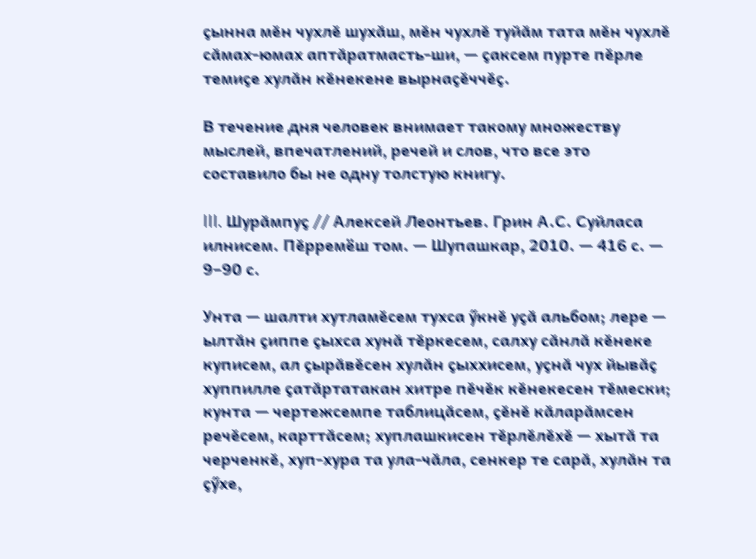ҫынна мӗн чухлӗ шухӑш, мӗн чухлӗ туйӑм тата мӗн чухлӗ сӑмах-юмах аптӑратмасть-ши, — ҫаксем пурте пӗрле темиҫе хулӑн кӗнекене вырнаҫӗччӗҫ.

В течение дня человек внимает такому множеству мыслей, впечатлений, речей и слов, что все это составило бы не одну толстую книгу.

III. Шурӑмпуҫ // Алексей Леонтьев. Грин А.С. Суйласа илнисем. Пӗрремёш том. — Шупашкар, 2010. — 416 с. — 9–90 с.

Унта — шалти хутламӗсем тухса ӳкнӗ уҫӑ альбом; лере — ылтӑн ҫиппе ҫыхса хунӑ тӗркесем, салху сӑнлӑ кӗнеке куписем, ал ҫырӑвӗсен хулӑн ҫыххисем, уҫнӑ чух йывӑҫ хуппилле ҫатӑртатакан хитре пӗчӗк кӗнекесен тӗмески; кунта — чертежсемпе таблицӑсем, ҫӗнӗ кӑларӑмсен речӗсем, карттӑсем; хуплашкисен тӗрлӗлӗхӗ — хытӑ та черченкӗ, хуп-хура та ула-чӑла, сенкер те сарӑ, хулӑн та ҫӳхе,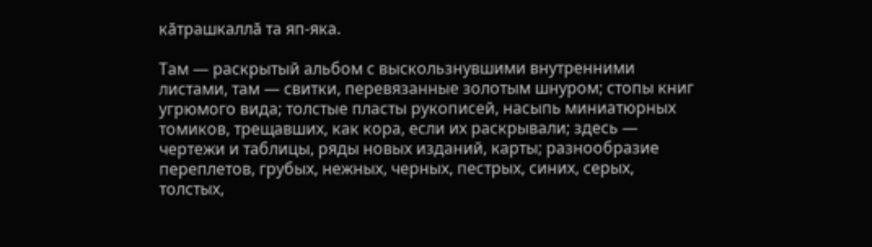кӑтрашкаллӑ та яп-яка.

Там — раскрытый альбом с выскользнувшими внутренними листами, там — свитки, перевязанные золотым шнуром; стопы книг угрюмого вида; толстые пласты рукописей, насыпь миниатюрных томиков, трещавших, как кора, если их раскрывали; здесь — чертежи и таблицы, ряды новых изданий, карты; разнообразие переплетов, грубых, нежных, черных, пестрых, синих, серых, толстых,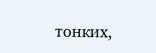тонких,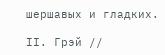шершавых и гладких.

II. Грэй //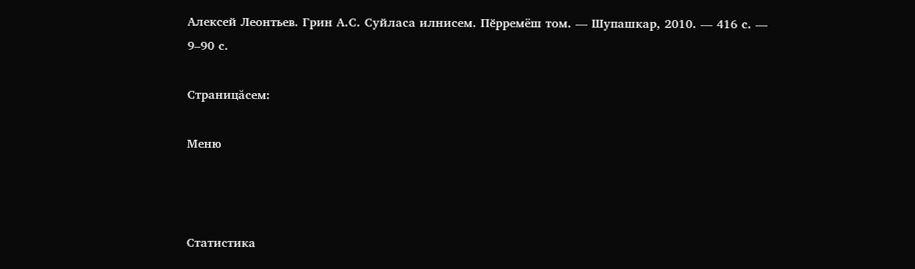Алексей Леонтьев. Грин А.С. Суйласа илнисем. Пӗрремёш том. — Шупашкар, 2010. — 416 с. — 9–90 с.

Страницăсем:

Меню



Статистика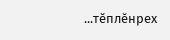...тĕплӗнрех